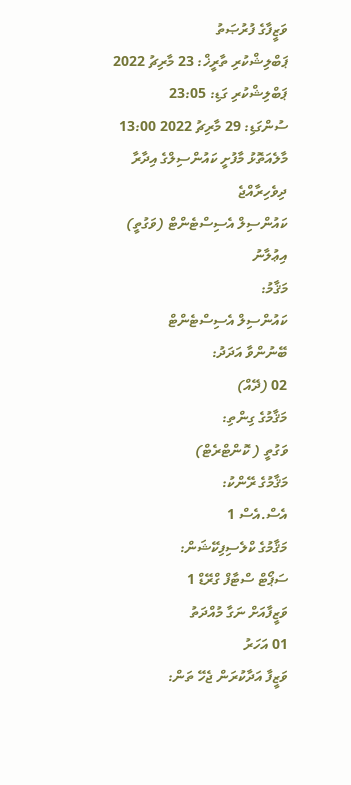ވަޒީފާގެ ފުރުޞަތު
ޕަބްލިޝްކުރި ތާރީޚް: 23 މާރިޗު 2022
ޕަބްލިޝްކުރި ގަޑި: 23:05
ސުންގަޑި: 29 މާރިޗު 2022 13:00
މާލެއަތޮޅު މާފުށީ ކައުންސިލްގެ އިދާރާ
ދިވެހިރާއްޖެ
ކައުންސިލް އެސިސްޓެންޓް (ވަގުތީ)
އިޢުލާނު
މަޤާމު:
ކައުންސިލް އެސިސްޓެންޓް
ބޭނުންވާ އަދަދު:
02 (ދޭއް)
މަޤާމުގެ ގިންތި:
ވަގުތީ ( ކޮންޓްރެޓް)
މަޤާމުގެ ރޭންކު:
އެސް.އެސް 1
މަޤާމުގެ ކްލެސިފިކޭޝަން:
ސަޕޯޓް ސްޓާފް ގްރޭޑް 1
ވަޒީފާއަށް ނަގާ މުއްދަތު
01 އަހަރު
ވަޒީފާ އަދާކުރަން ޖެހޭ ތަން: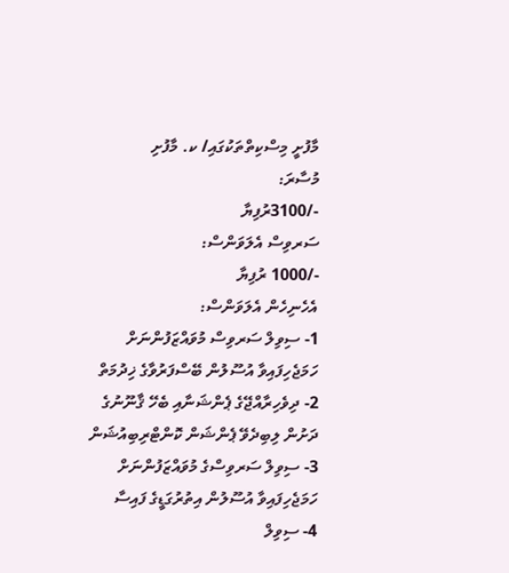މާފުށީ މިސްކިތްތަކުގައި/ ކ. މާފުށި
މުސާރަ:
-/3100ރުފިޔާ
ސަރވިސް އެލަވަންސް:
-/1000 ރުފިޔާ
އެހެނިހެން އެލަވަންސް:
1- ސިވިލް ސަރވިސް މުވައްޒަފުންނަށް ހަމަޖެހިފައިވާ އުސޫލުން ބޭސްފަރުވާގެ ޚިދުމަތް
2- ދިވެހިރާއްޖޭގެ ޕެންޝަނާއި ބެހޭ ޤާނޫނުގެ ދަށުން ލިބިދެވޭ ޕެންޝަން ކޮންޓްރިބިއުޝަން
3- ސިވިލް ސަރވިސްގެ މުވައްޒަފުންނަށް ހަމަޖެހިފައިވާ އުސޫލުން އިތުރުގަޑީގެ ފައިސާ
4- ސިވިލް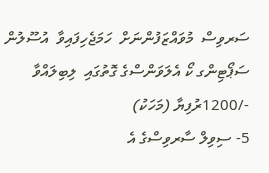ސަރވިސް  މުވައްޒަފުންނަށް  ހަމަޖެހިފައިވާ  އުސޫލުން ސަޕޯޓިންގ ކޯ އެލަވަންސްގެ ގޮތުގައި  ލިބިލައްވާ -/1200ރުފިޔާ (މަހަކު)
5- ސިވިލް ސާރވިސްގެ އެ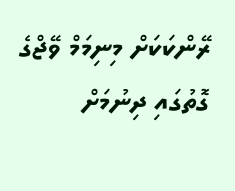ރޭންކަކަށް މިނިމަމް ވޭޖްގެ ގޮތުގައި ދިނުމަށް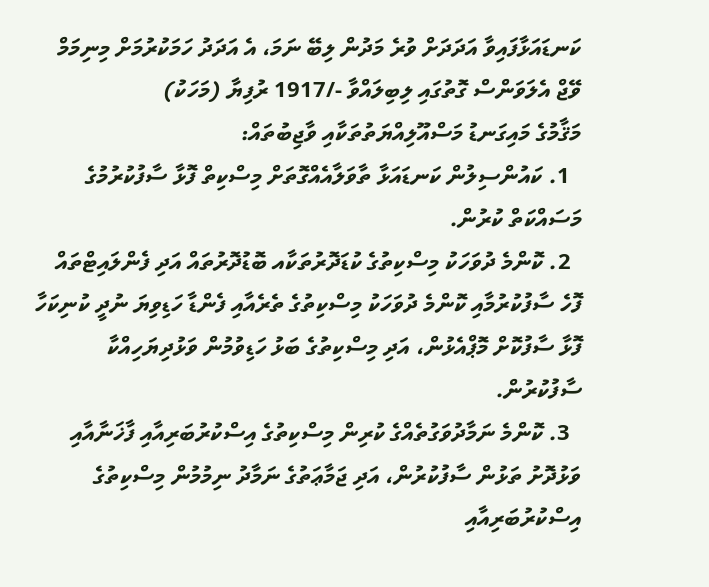ކަނޑައަޅާފައިވާ އަދަދަށް ވުރެ މަދުން ލިބޭ ނަމަ، އެ އަދަދު ހަމަކުރުމަށް މިނިމަމް ވޭޖް އެލަވަންސް ގޮތުގައި ލިބިލައްވާ -/1917 ރުފިޔާ (މަހަކު)
މަޤާމުގެ މައިގަނޑު މަސްއޫލިއްޔަތުތަކާއި ވާޖިބުތައް:
  1. ކައުންސިލުން ކަނޑައަޅާ ތާވަލާއެއްގޮތަށް މިސްކިތް ފޮޅާ ސާފުކުރުމުގެ މަސައްކަތް ކުރުން.
  2. ކޮންމެ ދުވަހަކު މިސްކިތުގެ ކުޑަދޮރުތަކާއ ބޮޑުދޮރުތައް އަދި ފެންލައިޓްތައް ފޮހެ ސާފުކުރުމާއި ކޮންމެ ދުވަހަކު މިސްކިތުގެ ތެރެއާއި ފެންޑާ ހަޑިވިޔަ ނުދީ ކުނިކަހާ ފޮޅާ ސާފުކޮށް މޮޕްއެޅުން، އަދި މިސްކިތުގެ ބަޅު ހަޑިވުމުން ވަޅުދިޔަހިއްކާ ސާފުކުރުން.
  3. ކޮންމެ ނަމާދުވަގުތެއްގެ ކުރިން މިސްކިތުގެ އިސްކުރުބަރިއާއި ފާޚަނާއާއި ވަޅުދޮށު ތަޅުން ސާފުކުރުން، އަދި ޖަމާޢަތުގެ ނަމާދު ނިމުމުން މިސްކިތުގެ އިސްކުރުބަރިއާއި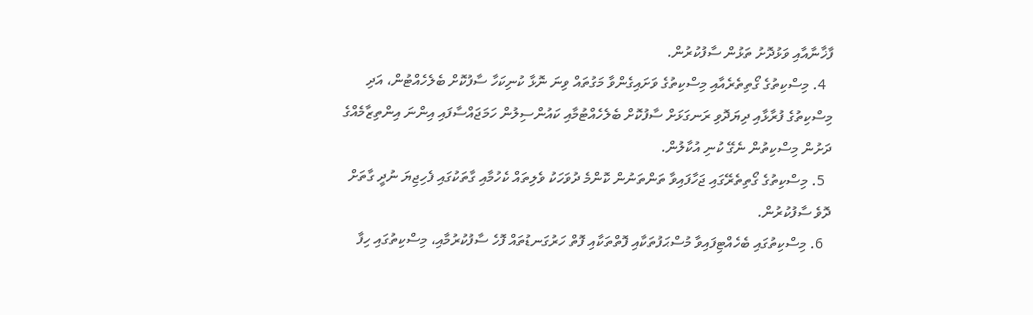ފާޚާނާއާއި ވަޅުދޮށު ތަޅުން ސާފުކުރުން.
  4. މިސްކިތުގެ ގޯތިތެރެއާއި މިސްކިތުގެ ވަށައިގެންވާ މަގުތައް ވިނަ ނޮޅާ ކުނިކަހާ ސާފުކޮށް ބެލެހެއްޓުން، އަދި މިސްކިތުގެ ފުރާޅާއި ދިޔަދޮވި ރަނގަޅަށް ސާފުކޮށް ބެލެހެއްޓުމާއި ކައުންސިލުން ހަމަޖައްސާފައި އިންނަ އިންތިޒާމެއްގެ ދަށުން މިސްކިތުން ނެގޭ ކުނި އުކާލުން.
  5. މިސްކިތުގެ ގޯތިތެރޭގައި ޖަހާފައިވާ ތަންތަނުން ކޮންމެ ދުވަހަކު ވެލިތައް ކެހުމާއި ގާތަކުގައި ފެހިޖިޔަ ނުދީ ގާތަށް ދޮވެ ސާފުކުރުން.
  6. މިސްކިތުގައި ބެހެއްޓިފައިވާ މުސްޙަފުތަކާއި ފޮތްތަކާއި ފޮތް ހަރުގަނޑުތައް ފޮހެ ސާފުކުރުމާއި، މިސްކިތުގައި ހިފާ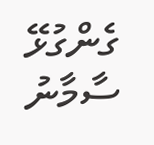ގެންގުޅޭ ސާމާނު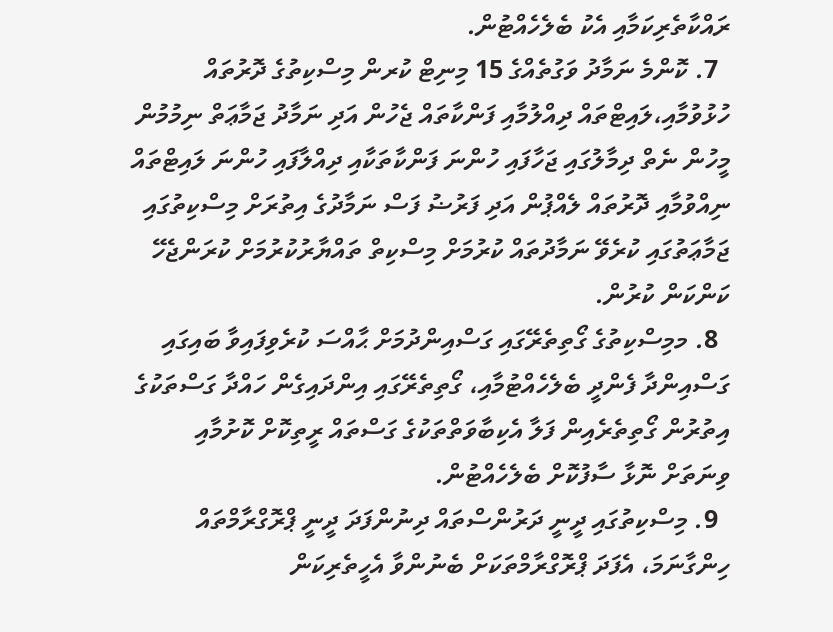ރައްކާތެރިކަމާއި އެކު ބެލެހެއްޓުން.
  7. ކޮންމެ ނަމާދު ވަގުތެއްގެ 15 މިނިޓް ކުރން މިސްކިތުގެ ދޮރުތައް ހުޅުވުމާއި،ލައިޓްތައް ދިއްލުމާއި ފަންކާތައް ޖެހުން އަދި ނަމާދު ޖަމާޢަތް ނިމުމުން މީހުން ނެތް ދިމާލުގައި ޖަހާފައި ހުންނަ ފަންކާތަކާއި ދިއްލާފައި ހުންނަ ލައިޓްތައް ނިއްވުމާއި ދޮރުތައް ލެއްޕުން އަދި ފަރުޟު ފަސް ނަމާދުގެ އިތުރަށް މިސްކިތުގައި ޖަމާޢަތުގައި ކުރެވޭ ނަމާދުތައް ކުރުމަށް މިސްކިތް ތައްޔާރުކުރުމަށް ކުރަންޖެހޭ ކަންކަން ކުރުން.
  8. މމިސްކިތުގެ ގޯތިތެރޭގައި ގަސްއިންދުމަށް ޙާއްސަ ކުރެވިފައިވާ ބައިގައި ގަސްއިންދާ ފެންދީ ބެލެހެއްޓުމާއި، ގޯތިތެރޭގައި އިންދައިގެން ހައްދާ ގަސްތަކުގެ އިތުރުން ގޯތިތެރެއިން ފަލާ އެކިބާވަތްތަކުގެ ގަސްތައް ރީތިކޮށް ކޮށުމާއި ވިނަތަށް ނޮޅާ ސާފުކޮށް ބެލެހެއްޓުން.
  9. މިސްކިތުގައި ދީނީ ދަރުންސްތައް ދިނުންފަދަ ދީނީ ޕްރޮގްރާމްތައް ހިންގާނަމަ، އެފަދަ ޕްރޮގްރާމްތަކަށް ބެނުންވާ އެހީތެރިކަން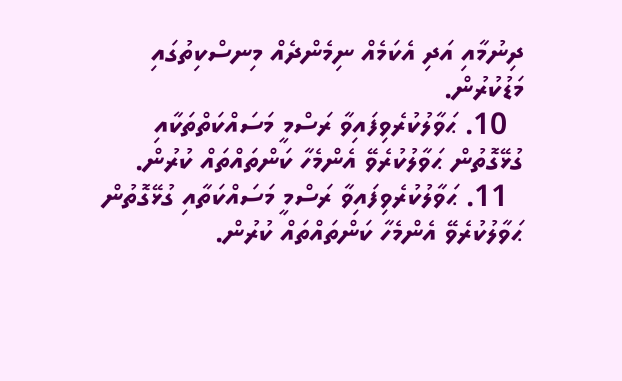ދިނުމާއި އަދި އެކަމެއް ނިމެންދެއް މިނސްކިތުގައި މަޑުކުރުން.
  10. ޙަވާލުކުރެވިފައިވާ ރަސްމީ މަސައްކަތްތަކާއި ގުޅޭގޮތުން ޙަވާލުކުރެވޭ އެންމެހާ ކަންތައްތައް ކުރުން.
  11. ޙަވާލުކުރެވިފައިވާ ރަސްމީ މަސައްކަތާއި ގުޅޭގޮތުން ޙަވާލުކުރެވޭ އެންމެހާ ކަންތައްތައް ކުރުން.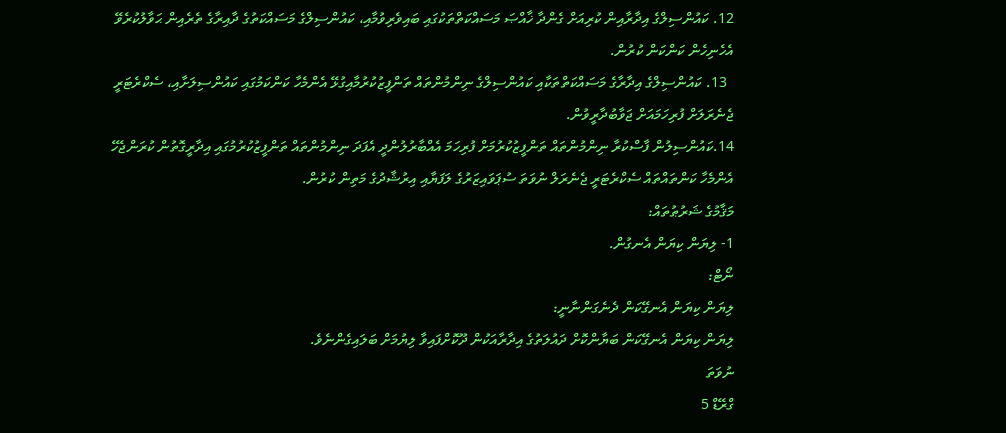12. ކައުންސިލްގެ އިދާރާއިން ކުރިއަށް ގެންދާ ޚާއްޞަ މަސައްކަތްތަކުގައި ބައިވެރިވުމާއި، ކައުންސިލްގެ މަސައްކަތުގެ ދާއިރާގެ ތެރެއިން ޙަވާލުކުރެވޭ އެހެނިހެން ކަންކަން ކުރުން.
  13. ކައުންސިލްގެ އިދާރާގެ މަސައްކަތްތަކާއި ކައުންސިލްގެ ނިންމުންތައް ތަންފީޒުކުރުމާއިގުޅޭ އެންމެހާ ކަންކަމުގައި ކައުންސިލަށާއި، ސެކްރެޓަރީ ޖެނެރަލަށް ފުރިހަމައަށް ޖަވާބުދާރީވުން.
14.ކައުންސިލުން ފާސްކުރާ ނިންމުންތައް ތަންފީޒުކުރުމަށް ފުރިހަމަ އެއްބާރުލުންދީ އެފަދަ ނިންމުންތައް ތަންފީޒުކުރުމުގައި އިދާރީގޮތުން ކުރަންޖެހޭ އެންމެހާ ކަންތައްތައް ސެކްރެޓަރީ ޖެނެރަލް ނުވަތަ ސުޕަވައިޒަރުގެ ލަފަޔާއި އިރުޝާދުގެ މަތިން ކުރުން.
މަޤާމުގެ ޝަރުޠުތައް:
1- ލިޔަން ކިޔަން އެނގުން.
ނޯޓް:
ލިޔަން ކިޔަން އެނގޭކަން ދެނެގަންނާނީ:
ލިޔަން ކިޔަން އެނގޭކަން ބަޔާންކޮށް ދައުލަތުގެ އިދާރާއަކުން ދޫކޮށްފައިވާ ލިޔުމަށް ބަލައިގެންނެވެ.
ނުވަތަ
ގްރޭޑް 5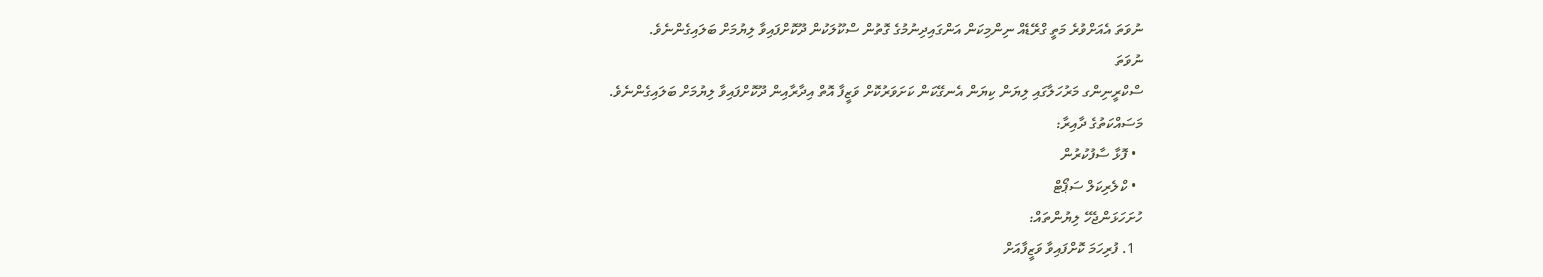ނުވަތަ އެއަށްވުރެ މަތީ ގްރޭޑެއް ނިންމިކަން އަންގައިދިނުމުގެ ގޮތުން ސްކޫލަކުން ދޫކޮށްފައިވާ ލިޔުމަށް ބަލައިގެންނެވެ.
ނުވަތަ
ސްކްރީނިންގ މަރުހަލާގައި ލިޔަން ކިޔަން އެނގޭކަން ކަށަވަރުކޮށް ވަޒީފާ އޮތް އިދާރާއިން ދޫކޮށްފައިވާ ލިޔުމަށް ބަލައިގެންނެވެ.
މަސައްކަތުގެ ދާއިރާ:
  • ފޮޅާ ސާފުކުރުން
  • ކްލެރިކަލް ސަޕޯޓް
ހުށަހަޅަންޖެހޭ ލިޔުންތައް:
  1. ފުރިހަމަ ކޮށްފައިވާ ވަޒީފާއަށް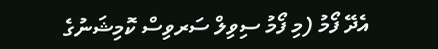އެދޭ ފޯމު (މި ފޯމު ސިވިލް ސަރވިސް ކޮމިޝަނުގެ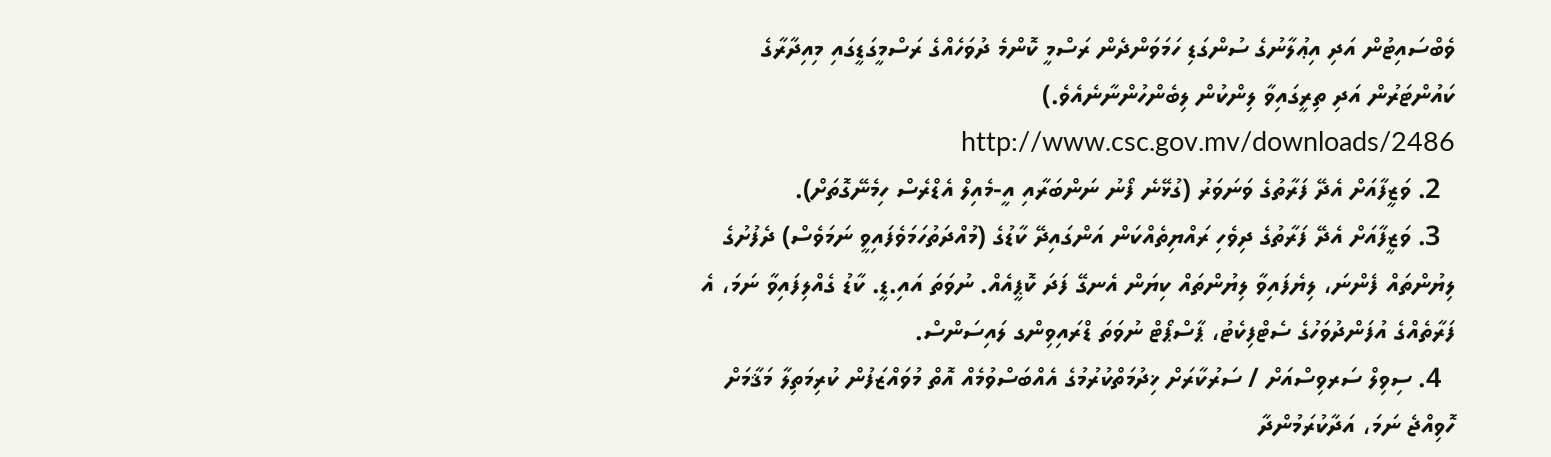ވެބްސައިޓުން އަދި އިޢުލާނުގެ ސުންގަޑި ހަމަވަންދެން ރަސްމީ ކޮންމެ ދުވަހެއްގެ ރަސްމީގަޑީގައި މިއިދާރާގެ ކައުންޓަރުން އަދި ތިރީގައިވާ ލިންކުން ލިބެންހުންނާނެއެވެ.)   http://www.csc.gov.mv/downloads/2486
  2. ވަޒީފާއަށް އެދޭ ފަރާތުގެ ވަނަވަރު (ގުޅޭނެ ފޯނު ނަންބަރާއި އީ-މެއިލް އެޑްރެސް ހިމެނޭގޮތަށް).
  3. ވަޒީފާއަށް އެދޭ ފަރާތުގެ ދިވެހި ރައްޔިތެއްކަން އަންގައިދޭ ކާޑުގެ (މުއްދަތުހަމަވެފައިވީ ނަމަވެސް) ދެފުށުގެ ލިޔުންތައް ފެންނަ، ލިޔެފައިވާ ލިޔުންތައް ކިޔަން އެނގޭ ފަދަ ކޮޕީއެއް. ނުވަތަ އައި.ޑީ. ކާޑު ގެއްލިފައިވާ ނަމަ، އެ ފަރާތެއްގެ އުފަންދުވަހުގެ ސެޓްފިކެޓު، ޕާސްޕޯޓް ނުވަތަ ޑްރައިވިންގ ލައިސަންސް.
  4. ސިވިލް ސަރވިސްއަށް / ސަރުކާރަށް ޚިދުމަތްކުރުމުގެ އެއްބަސްވުމެއް އޮތް މުވައްޒަފުން ކުރިމަތިލާ މަޤާމަށް ހޮވިއްޖެ ނަމަ، އަދާކުރަމުންދާ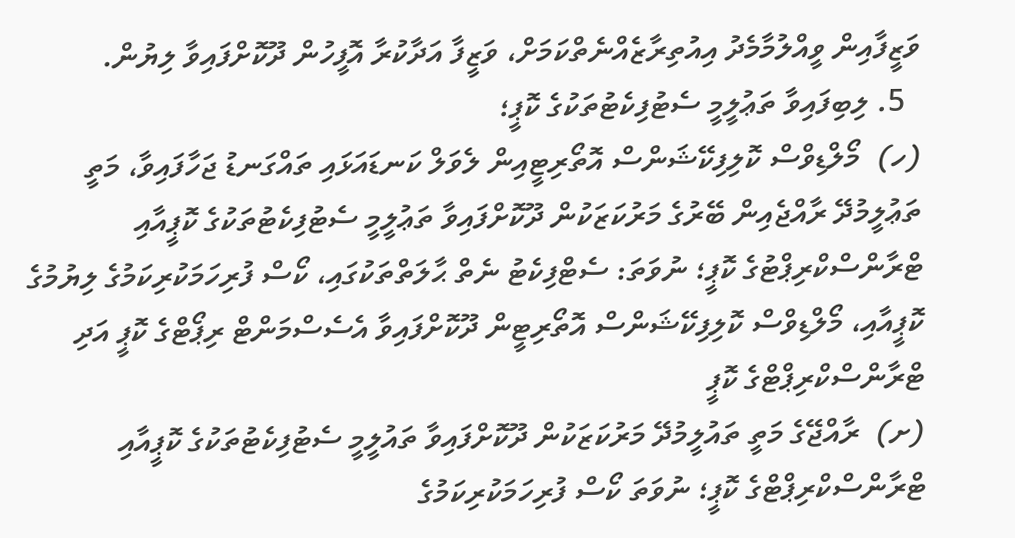ވަޒީފާއިން ވީއްލުމާމެދު އިއުތިރާޒެއްނެތްކަމަށް، ވަޒީފާ އަދާކުރާ އޮފީހުން ދޫކޮށްފައިވާ ލިޔުން.
  5. ލިބިފައިވާ ތަޢުލީމީ ސެޓުފިކެޓުތަކުގެ ކޮޕީ؛
(ހ)  މޯލްޑިވްސް ކޮލިފިކޭޝަންސް އޮތޯރިޓީއިން ލެވަލް ކަނޑައަޅައި ތައްގަނޑު ޖަހާފައިވާ، މަތީ ތަޢުލީމުދޭ ރާއްޖެއިން ބޭރުގެ މަރުކަޒަކުން ދޫކޮށްފައިވާ ތަޢުލީމީ ސެޓުފިކެޓުތަކުގެ ކޮޕީއާއި ޓްރާންސްކްރިޕްޓުގެ ކޮޕީ؛ ނުވަތަ: ސެޓްފިކެޓު ނެތް ޙާލަތްތަކުގައި، ކޯސް ފުރިހަމަކުރިކަމުގެ ލިޔުމުގެ ކޮޕީއާއި، މޯލްޑިވްސް ކޮލިފިކޭޝަންސް އޮތޯރިޓީން ދޫކޮށްފައިވާ އެސެސްމަންޓް ރިޕޯޓްގެ ކޮޕީ އަދި ޓްރާންސްކްރިޕްޓްގެ ކޮޕީ
(ށ)  ރާއްޖޭގެ މަތީ ތައުލީމުދޭ މަރުކަޒަކުން ދޫކޮށްފައިވާ ތައުލީމީ ސެޓުފިކެޓުތަކުގެ ކޮޕީއާއި ޓްރާންސްކްރިޕްޓްގެ ކޮޕީ؛ ނުވަތަ ކޯސް ފުރިހަމަކުރިކަމުގެ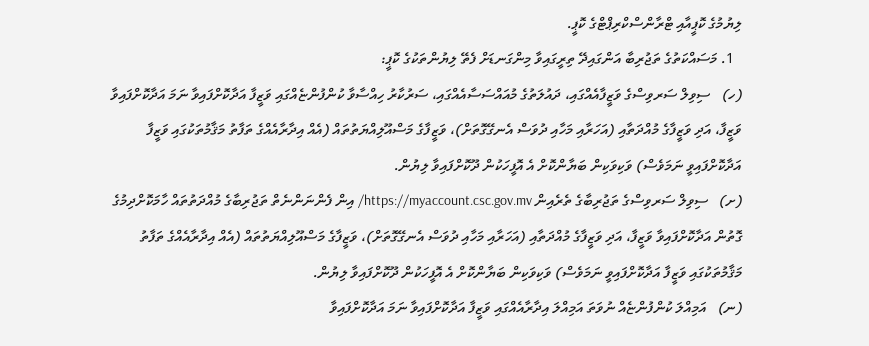ލިޔުމުގެ ކޮޕީއާއި ޓްރާންސްކްރިޕްޓްގެ ކޮޕީ.
  1. މަސައްކަތުގެ ތަޖުރިބާ އަންގައިދޭ ތިރީގައިވާ މިންގަނޑަށް ފެތޭ ލިޔުންތަކުގެ ކޮޕީ:
(ހ)   ސިވިލް ސަރވިސްގެ ވަޒީފާއެއްގައި، ދައުލަތުގެ މުއައްސަސާއެއްގައި، ސަރުކާރު ހިއްސާވާ ކުންފުންޏެއްގައި ވަޒީފާ އަދާކޮށްފައިވާ ނަމަ އަދާކޮށްފައިވާ ވަޒީފާ، އަދި ވަޒީފާގެ މުއްދަތާއި (އަހަރާއި މަހާއި ދުވަސް އެނގޭގޮތަށް)، ވަޒީފާގެ މަސްއޫލިއްޔަތުތައް (އެއް އިދާރާއެއްގެ ތަފާތު މަޤާމުތަކުގައި ވަޒީފާ އަދާކޮށްފައިވީ ނަމަވެސް) ވަކިވަކިން ބަޔާންކޮށް އެ އޮފީހަކުން ދޫކޮށްފައިވާ ލިޔުން.
(ށ)   ސިވިލް ސަރވިސްގެ ތަޖުރިބާގެ ތެރެއިން https://myaccount.csc.gov.mv/ އިން ފެންނަންނެތް ތަޖުރިބާގެ މުއްދަތުތައް ހާމަކޮށްދިމުގެ ގޮތުން އަދާކޮށްފައިވާ ވަޒީފާ، އަދި ވަޒީފާގެ މުއްދަތާއި (އަހަރާއި މަހާއި ދުވަސް އެނގޭގޮތަށް)، ވަޒީފާގެ މަސްއޫލިއްޔަތުތައް (އެއް އިދާރާއެއްގެ ތަފާތު މަޤާމުތަކުގައި ވަޒީފާ އަދާކޮށްފައިވީ ނަމަވެސް) ވަކިވަކިން ބަޔާންކޮށް އެ އޮފީހަކުން ދޫކޮށްފައިވާ ލިޔުން.
(ނ)   އަމިއްލަ ކުންފުންޏެއް ނުވަތަ އަމިއްލަ އިދާރާއެއްގައި ވަޒީފާ އަދާކޮށްފައިވާ ނަމަ އަދާކޮށްފައިވާ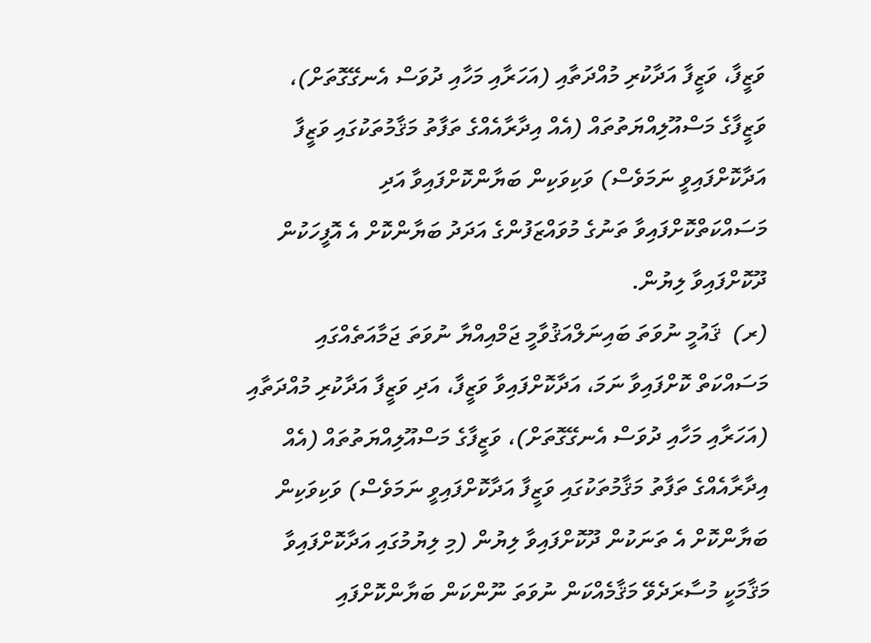ވަޒީފާ، ވަޒީފާ އަދާކުރި މުއްދަތާއި (އަހަރާއި މަހާއި ދުވަސް އެނގޭގޮތަށް)، ވަޒީފާގެ މަސްއޫލިއްޔަތުތައް (އެއް އިދާރާއެއްގެ ތަފާތު މަޤާމުތަކުގައި ވަޒީފާ އަދާކޮށްފައިވީ ނަމަވެސް) ވަކިވަކިން ބަޔާންކޮށްފައިވާ އަދި މަސައްކަތްކޮށްފައިވާ ތަނުގެ މުވައްޒަފުންގެ އަދަދު ބަޔާންކޮށް އެ އޮފީހަކުން ދޫކޮށްފައިވާ ލިޔުން.
(ރ)  ޤައުމީ ނުވަތަ ބައިނަލްއަޤުވާމީ ޖަމްއިއްޔާ ނުވަތަ ޖަމާއަތެއްގައި މަސައްކަތް ކޮށްފައިވާ ނަމަ، އަދާކޮށްފައިވާ ވަޒީފާ، އަދި ވަޒީފާ އަދާކުރި މުއްދަތާއި (އަހަރާއި މަހާއި ދުވަސް އެނގޭގޮތަށް)، ވަޒީފާގެ މަސްއޫލިއްޔަތުތައް (އެއް އިދާރާއެއްގެ ތަފާތު މަޤާމުތަކުގައި ވަޒީފާ އަދާކޮށްފައިވީ ނަމަވެސް) ވަކިވަކިން ބަޔާންކޮށް އެ ތަނަކުން ދޫކޮށްފައިވާ ލިޔުން (މި ލިޔުމުގައި އަދާކޮށްފައިވާ މަޤާމަކީ މުސާރަދެވޭ މަޤާމެއްކަން ނުވަތަ ނޫންކަން ބަޔާންކޮށްފައި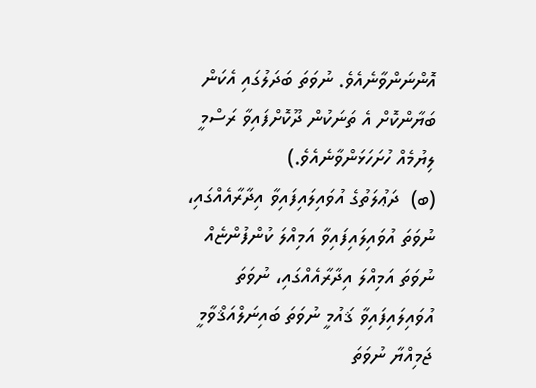އޮންނަންވާނެއެވެ. ނުވަތަ ބަދަލުގައި އެކަން ބަޔާންކޮށް އެ ތަނަކުން ދޫކޮށްފައިވާ ރަސްމީ ލިޔުމެއް ހުށަހަޅަންވާނެއެވެ.)
(ބ)  ދަޢުލަތުގެ އުވައިލައިފައިވާ އިދާރާއެއްގައި، ނުވަތަ އުވައިލައިފައިވާ އަމިއްލަ ކުންފުންޏެއް ނުވަތަ އަމިއްލަ އިދާރާއެއްގައި، ނުވަތަ އުވައިލައިފައިވާ ޤައުމީ ނުވަތަ ބައިނަލްއަޤްވާމީ ޖަމިއްޔާ ނުވަތަ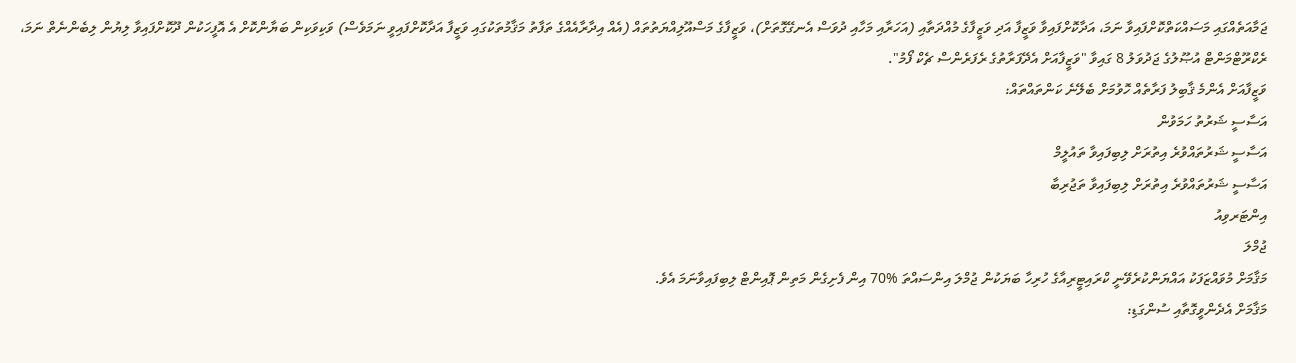ޖަމާއަތެއްގައި މަސައްކަތްކޮށްފައިވާ ނަމަ، އަދާކޮށްފައިވާ ވަޒީފާ އަދި ވަޒީފާގެ މުއްދަތާއި (އަހަރާއި މަހާއި ދުވަސް އެނގޭގޮތަށް)، ވަޒީފާގެ މަސްއޫލިއްޔަތުތައް (އެއް އިދާރާއެއްގެ ތަފާތު މަޤާމުތަކުގައި ވަޒީފާ އަދާކޮށްފައިވީ ނަމަވެސް) ވަކިވަކިން ބަޔާންކޮށް އެ އޮފީހަކުން ދޫކޮށްފައިވާ ލިޔުން ލިބެންނެތް ނަމަ، ރެކްރޫޓްމަންޓް އުޞޫލުގެ ޖަދުވަލު 8 ގައިވާ "ވަޒީފާއަށް އެދޭފަރާތުގެ ރެފަރެންސް ޗެކް ފޯމު".
ވަޒީފާއަށް އެންމެ ޤާބިލު ފަރާތެއް ހޮވުމަށް ބެލޭނެ ކަންތައްތައް:
އަސާސީ ޝަރުތު ހަމަވުން
އަސާސީ ޝަރުތައްވުރެ އިތުރަށް ލިބިފައިވާ ތައުލީމް
އަސާސީ ޝަރުތައްވުރެ އިތުރަށް ލިބިފައިވާ ތަޖުރިބާ
އިންޓަރވިއު
ޖުމްލަ
މަޤާމަށް މުވައްޒަފަކު އައްޔަންކުރެވޭނީ ކްރައިޓީރިއާގެ ހުރިހާ ބަޔަކުން ޖުމްލަ އިންސައްތަ %70 އިން ފެށިގެން މަތިން ޕޮއިންޓް ލިބިފައިވާނަމަ އެވެ.
މަޤާމަށް އެދެންވީގޮތާއި ސުންގަޑި: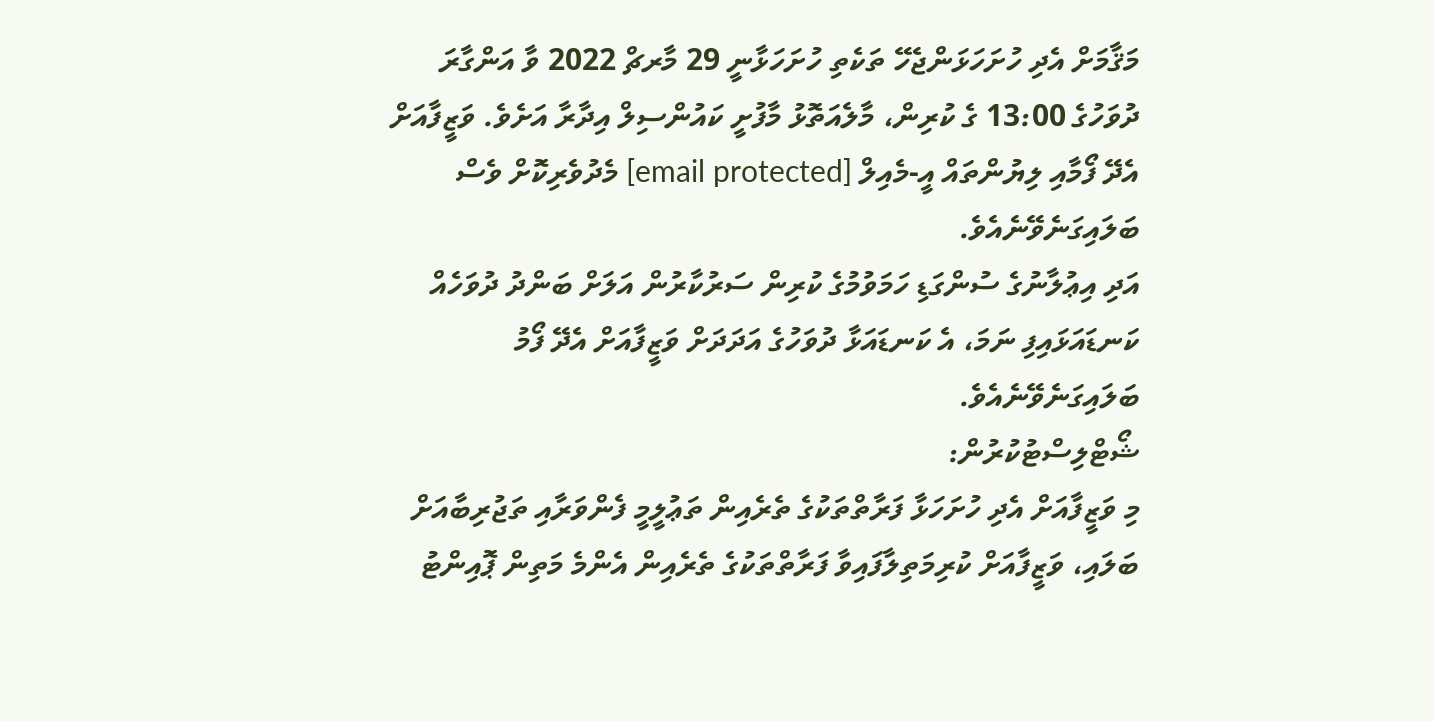މަޤާމަށް އެދި ހުށަހަޅަންޖެހޭ ތަކެތި ހުށަހަޅާނީ 29 މާރޗް 2022 ވާ އަންގާރަ ދުވަހުގެ 13:00 ގެ ކުރިން، މާލެއަތޮޅު މާފުށީ ކައުންސިލް އިދާރާ އަށެވެ. ވަޒީފާއަށް އެދޭ ފޯމާއި ލިޔުންތައް އީ-މެއިލް [email protected] މެދުވެރިކޮށް ވެސް ބަލައިގަނެވޭނެއެވެ.
އަދި އިޢުލާނުގެ ސުންގަޑި ހަމަވުމުގެ ކުރިން ސަރުކާރުން އަލަށް ބަންދު ދުވަހެއް ކަނޑައަޅައިފި ނަމަ، އެ ކަނޑައަޅާ ދުވަހުގެ އަދަދަށް ވަޒީފާއަށް އެދޭ ފޯމު ބަލައިގަނެވޭނެއެވެ.
ޝޯޓްލިސްޓުކުރުން:
މި ވަޒީފާއަށް އެދި ހުށަހަޅާ ފަރާތްތަކުގެ ތެރެއިން ތަޢުލީމީ ފެންވަރާއި ތަޖުރިބާއަށް ބަލައި، ވަޒީފާއަށް ކުރިމަތިލާފައިވާ ފަރާތްތަކުގެ ތެރެއިން އެންމެ މަތިން ޕޮއިންޓު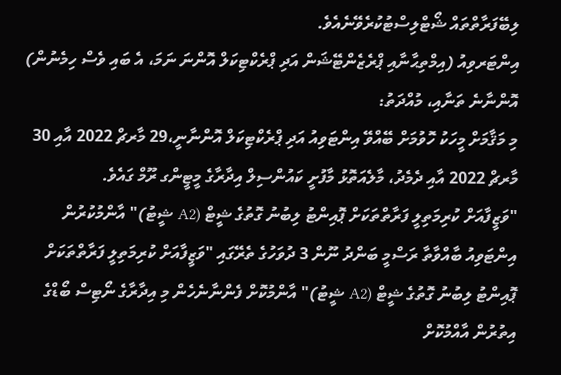ލިބޭފަރާތްތައް ޝޯޓްލިސްޓުކުރެވޭނެއެވެ.
އިންޓަރވިއު (އިމްތިޙާނާއި ޕްރެޒެންޓޭޝަން އަދި ޕްރެކްޓިކަލް އޮންނަ ނަމަ، އެ ބައި ވެސް ހިމެނުން) އޮންނާނެ ތަނާއި، މުއްދަތު:
މި މަޤާމަށް މީހަކު ހޮވުމަށް ބޭއްވޭ އިންޓަވިއު އަދި ޕްރެކްޓިކަލް އޮންނާނީ،29 މާރޗް 2022 އާއި 30 މާރޗް 2022 އާއި ދެމެދު، މާލެއަތޮޅު މާފުށީ ކައުންސިލް އިދާރާގެ މީޓީންގ ރޫމް ގައެވެ.
"ވަޒީފާއަށް ކުރިމަތިލީ ފަރާތްތަކަށް ޕޮއިންޓު ލިބުނު ގޮތުގެ ޝީޓް (A2 ޝީޓު)" އާންމުކުރުން
އިންޓަވިއު ބާއްވާތާ ރަސްމީ ބަންދު ނޫން 3 ދުވަހުގެ ތެރޭގައި "ވަޒީފާއަށް ކުރިމަތިލީ ފަރާތްތަކަށް ޕޮއިންޓު ލިބުނު ގޮތުގެ ޝީޓް (A2 ޝީޓު)" އާންމުކޮށް ފެންނާނެހެން މި އިދާރާގެ ނޯޓިސް ބޯޑްގެ އިތުރުން އާއްމުކޮށް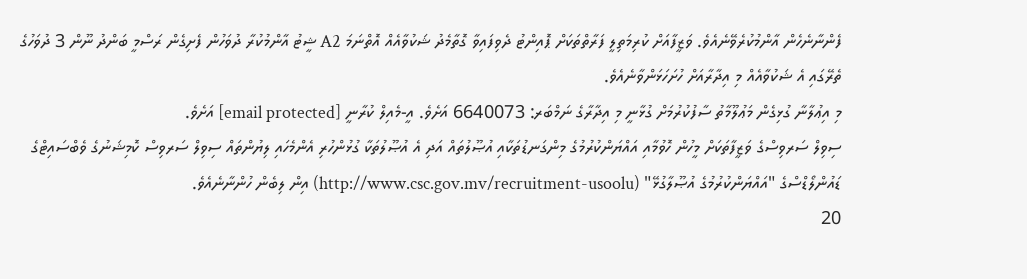ފެންނާނެހެން އާންމުކުރެވޭނެއެވެ. ވަޒީފާއަށް ކުރިމަތިލީ ފަރާތްތަކަށް ޕޮއިންޓު ދެވިފައިވާ ގޮތާމެދު ޝަކުވާއެއް އޮތްނަމަ A2 ޝީޓު އާންމުކުރާ ދުވަހުން ފެށިގެން ރަސްމީ ބަންދު ނޫން 3 ދުވަހުގެ ތެރޭގައި އެ ޝަކުވާއެއް މި އިދާރާއަށް ހުށަހަޅަންވާނެއެވެ.
މި އިޢުލާނާ ގުޅިގެން މަޢުލޫމާތު ސާފުކުރުމަށް ގުޅާނީ މި އިދާރާގެ ނަމްބަރ: 6640073 އަށެވެ. އީ-މެއިލް ކުރާނީ [email protected] އަށެވެ.
ސިވިލް ސަރވިސްގެ ވަޒީފާތަކަށް މީހުން ހޮވުމާއި އައްޔަންކުރުމުގެ މިންގަނޑުތަކާއި އުޞޫލުތައް އަދި އެ އުޞޫލުތަކާ ގުޅުންހުރި އެންމެހައި ލިޔުންތައް ސިވިލް ސަރވިސް ކޮމިޝަނުގެ ވެބްސައިޓްގެ ޑައުންލޯޑްސްގެ "އައްޔަންކުރުމުގެ އުޞޫލާގުޅޭ" (http://www.csc.gov.mv/recruitment-usoolu) އިން ލިބެން ހުންނާނެއެވެ.
20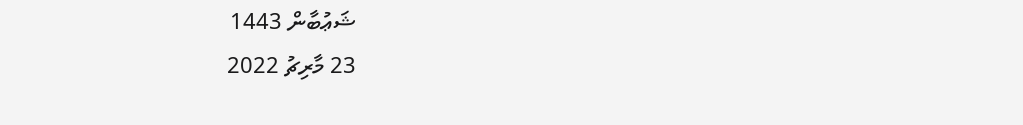ޝަޢުބާން 1443
23 މާރިޗު 2022